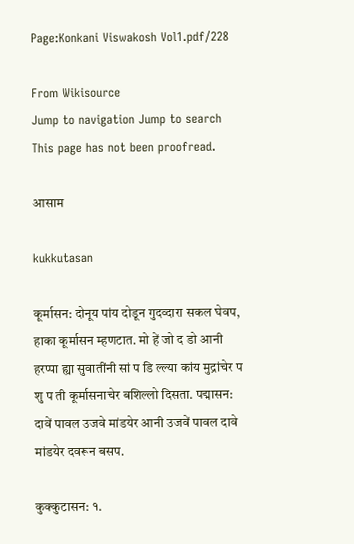Page:Konkani Viswakosh Vol1.pdf/228

From Wikisource
Jump to navigation Jump to search
This page has not been proofread.

आसाम

kukkutasan

कूर्मासन: दोनूय पांय दोडून गुदव्दारा सकल घेवप, हाका कूर्मासन म्हणटात. मो हें जो द डो आनी हरप्पा ह्या सुवातींनी सां प डि ल्ल्या कांय मुद्रांचेर प शु प ती कूर्मासनाचेर बशिल्लो दिसता. पद्मासन: दावें पावल उजवे मांडयेर आनी उजवें पावल दावे मांडयेर दवरून बसप.

कुक्कुटासन: १.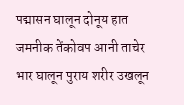पद्मासन घालून दोनूय हात जमनीक तेंकोवप आनी ताचेर भार घालून पुराय शरीर उखलून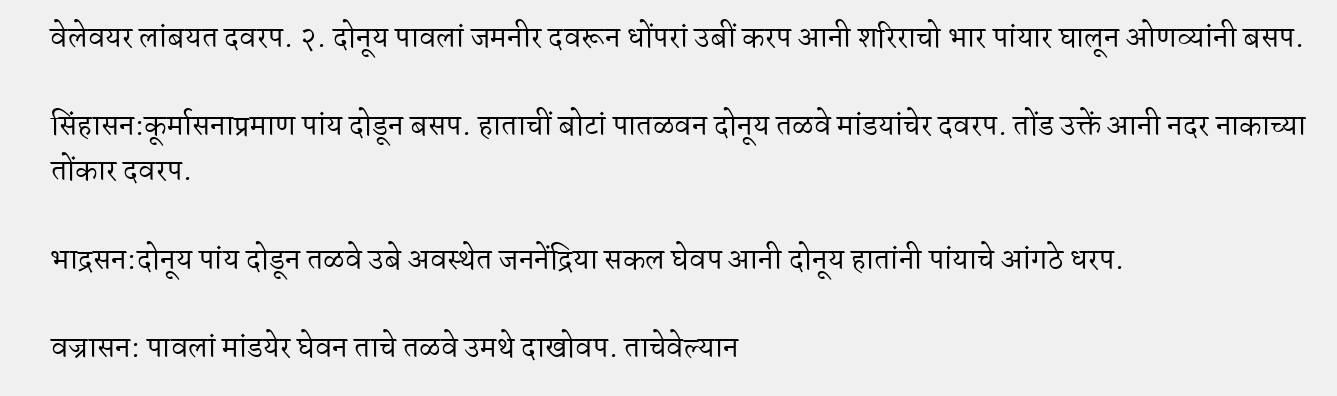वेलेवयर लांबयत दवरप. २. दोनूय पावलां जमनीर दवरून धोंपरां उबीं करप आनी शरिराचो भार पांयार घालून ओणव्यांनी बसप.

सिंहासन:कूर्मासनाप्रमाण पांय दोडून बसप. हाताचीं बोटां पातळवन दोनूय तळवे मांडयांचेर दवरप. तोंड उक्तें आनी नदर नाकाच्या तोंकार दवरप.

भाद्रसन:दोनूय पांय दोडून तळवे उबे अवस्थेत जननेंद्रिया सकल घेवप आनी दोनूय हातांनी पांयाचे आंगठे धरप.

वज्रासन: पावलां मांडयेर घेवन ताचे तळवे उमथे दाखोवप. ताचेवेल्यान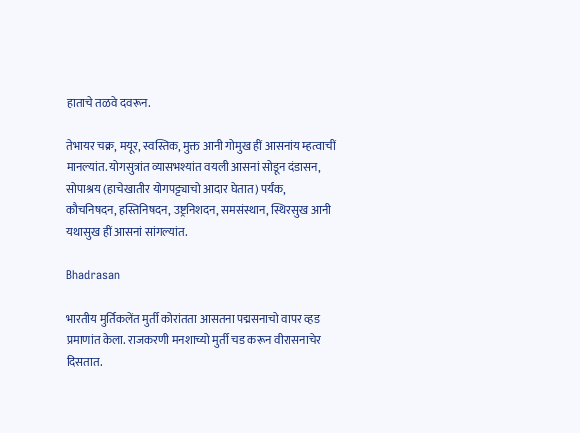हाताचे तळवे दवरून.

तेभायर चक्र, मयूर, स्वस्तिक, मुक्त आनी गोमुख हीं आसनांय म्हत्वाचीं मानल्यांत. योगसुत्रांत व्यासभश्यांत वयली आसनां सोडून दंडासन, सोपाश्रय (हाचेखातीर योगपट्ट्याचो आदार घेतात) पर्यंक, कौचनिषदन, हस्तिनिषदन, उष्ट्रनिशदन, समसंस्थान, स्थिरसुख आनी यथासुख हीं आसनां सांगल्यांत.

Bhadrasan

भारतीय मुर्तिकलेंत मुर्ती कोरांतता आसतना पद्मसनाचो वापर व्हड प्रमाणांत केला. राजकरणी मनशाच्यो मुर्ती चड करून वीरासनाचेर दिसतात.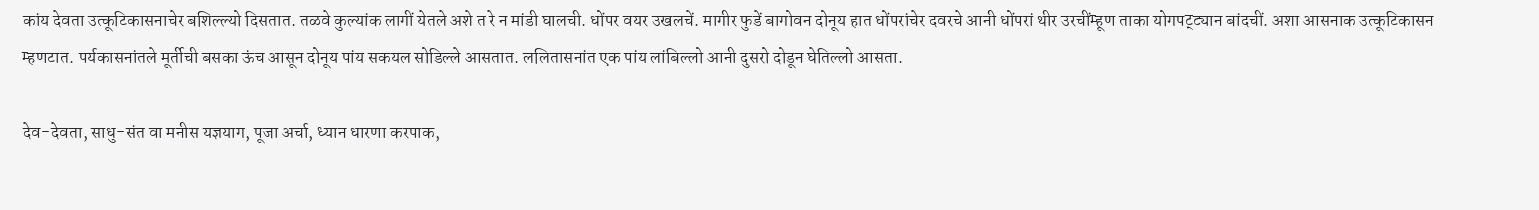कांय देवता उत्कूटिकासनाचेर बशिल्ल्यो दिसतात. तळवे कुल्यांक लागीं येतले अशे त रे न मांडी घालची. धोंपर वयर उखलचें. मागीर फुडें बागोवन दोनूय हात धोंपरांचेर दवरचे आनी धोंपरां थीर उरचींम्हूण ताका योगपट्ट्यान बांदचीं. अशा आसनाक उत्कूटिकासन म्हणटात. पर्यकासनांतले मूर्तीची बसका ऊंच आसून दोनूय पांय सकयल सोडिल्ले आसतात. ललितासनांत एक पांय लांबिल्लो आनी दुसरो दोडून घेतिल्लो आसता.

देव-देवता, साधु-संत वा मनीस यज्ञयाग, पूजा अर्चा, ध्यान धारणा करपाक,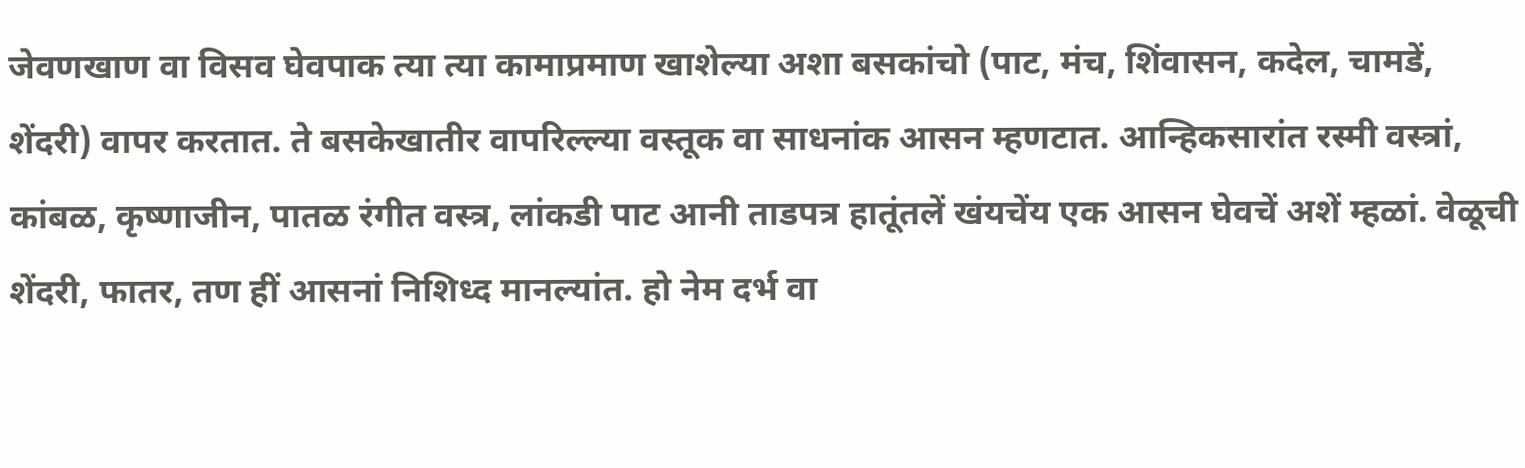जेवणखाण वा विसव घेवपाक त्या त्या कामाप्रमाण खाशेल्या अशा बसकांचो (पाट, मंच, शिंवासन, कदेल, चामडें, शेंदरी) वापर करतात. ते बसकेखातीर वापरिल्ल्या वस्तूक वा साधनांक आसन म्हणटात. आन्हिकसारांत रस्मी वस्त्रां, कांबळ, कृष्णाजीन, पातळ रंगीत वस्त्र, लांकडी पाट आनी ताडपत्र हातूंतलें खंयचेंय एक आसन घेवचें अशें म्हळां. वेळूची शेंदरी, फातर, तण हीं आसनां निशिध्द मानल्यांत. हो नेम दर्भ वा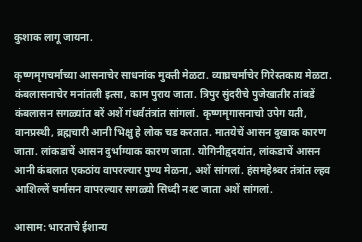कुशाक लागू जायना.

कृष्णमृगचर्माच्या आसनाचेर साधनांक मुक्ती मेळटा. व्याघ्रचर्माचेर गिरेस्तकाय मेळटा. कंबलासनाचेर मनांतली इत्सा, काम पुराय जाता. त्रिपुर सुंदरीचे पुजेखातीर तांबडें कंबलासन सगळ्यांत बरें अशें गंधर्वतंत्रांत सांगलां. कृष्णमृगासनाचो उपेग यती, वानप्रस्थी, ब्रह्मचारी आनी भिक्षु हे लोक चड करतात. मातयेचें आसन दुखाक कारण जाता. लांकडाचें आसन दुर्भाग्याक कारण जाता. योगिनीहृदयांत, लांकडाचें आसन आनी कंबलात एकठांय वापरल्यार पुण्य मेळना, अशें सांगलां. हंसमहेश्र्वर तंत्रांत ल्हव आशिल्लें चर्मासन वापरल्यार सगळ्यो सिध्दी नश्ट जाता अशें सांगलां.

आसाम: भारताचे ईशान्य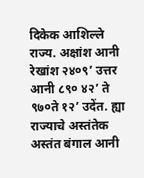दिकेक आशिल्ले राज्य. अक्षांश आनी रेखांश २४०९’ उत्तर आनी ८९० ४२’ ते ९७०ते १२’ उदेंत. ह्या राज्याचे अस्तंतेक अस्तंत बंगाल आनी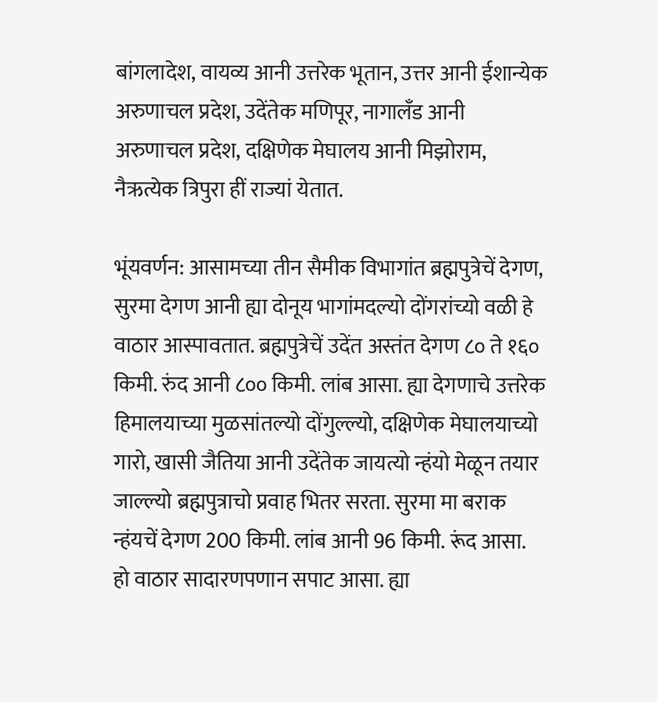बांगलादेश, वायव्य आनी उत्तरेक भूतान, उत्तर आनी ईशान्येक अरुणाचल प्रदेश, उदेंतेक मणिपूर, नागालँड आनी अरुणाचल प्रदेश, दक्षिणेक मेघालय आनी मिझोराम, नैऋत्येक त्रिपुरा हीं राज्यां येतात.

भूंयवर्णन: आसामच्या तीन सैमीक विभागांत ब्रह्मपुत्रेचें देगण, सुरमा देगण आनी ह्या दोनूय भागांमदल्यो दोंगरांच्यो वळी हे वाठार आस्पावतात. ब्रह्मपुत्रेचें उदेंत अस्तंत देगण ८० ते १६० किमी. रुंद आनी ८०० किमी. लांब आसा. ह्या देगणाचे उत्तरेक हिमालयाच्या मुळसांतल्यो दोंगुल्ल्यो, दक्षिणेक मेघालयाच्यो गारो, खासी जैतिया आनी उदेंतेक जायत्यो न्हंयो मेळून तयार जाल्ल्यो ब्रह्मपुत्राचो प्रवाह भितर सरता. सुरमा मा बराक न्हंयचें देगण 200 किमी. लांब आनी 96 किमी. रूंद आसा. हो वाठार सादारणपणान सपाट आसा. ह्या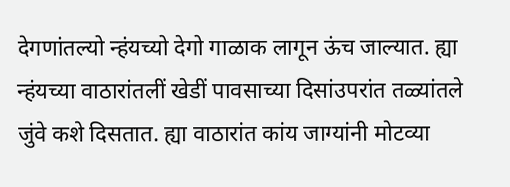देगणांतल्यो न्हंयच्यो देगो गाळाक लागून ऊंच जाल्यात. ह्या न्हंयच्या वाठारांतलीं खेडीं पावसाच्या दिसांउपरांत तळ्यांतले जुंवे कशे दिसतात. ह्या वाठारांत कांय जाग्यांनी मोटव्या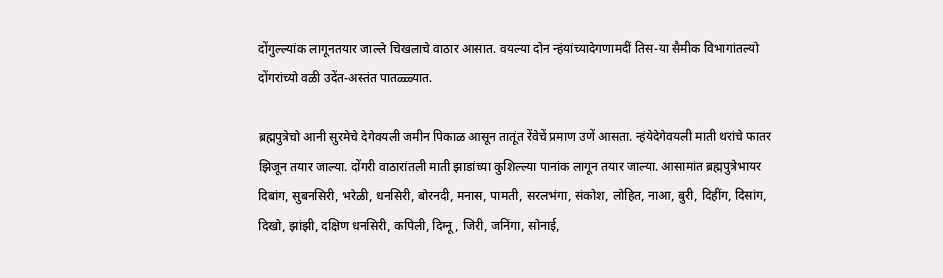दोंगुल्ल्यांक लागूनतयार जाल्ले चिखलाचे वाठार आसात. वयल्या दोन न्हंयांच्यादेगणामदीं तिस-या सैमीक विभागांतल्यो दोंगरांच्यो वळी उदेंत-अस्तंत पातळ्ळ्यात.

ब्रह्मपुत्रेचो आनी सुरमेचे देगेवयली जमीन पिकाळ आसून तातूंत रेंवेचें प्रमाण उणें आसता. न्हंयेदेगेवयली माती थरांचे फातर झिजून तयार जाल्या. दोंगरी वाठारांतली माती झाडांच्या कुशिल्ल्या पानांक लागून तयार जाल्या. आसामांत ब्रह्मपुत्रेभायर दिबांग, सुबनसिरी, भरेळी, धनसिरी, बोरनदी, मनास, पामती, सरलभंगा, संकोश, लोहित, नाआ, बुरी, दिहींग, दिसांग, दिखो, झांझी, दक्षिण धनसिरी, कपिली, दिग्नू, जिरी, जनिंगा, सोनाई,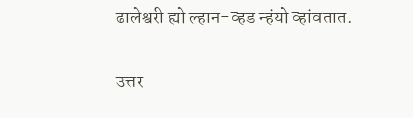ढालेश्वरी ह्यो ल्हान-व्हड न्हंयो व्हांवतात.

उत्तर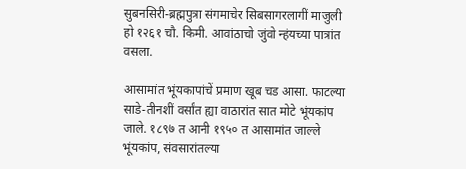सुबनसिरी-ब्रह्मपुत्रा संगमाचेर सिबसागरलागीं माजुली हो १२६१ चौ. किमी. आवांठाचो जुंवो न्हंयच्या पात्रांत वसला.

आसामांत भूंयकापांचें प्रमाण खूब चड आसा. फाटल्या साडे-तीनशीं वर्सांत ह्या वाठारांत सात मोटे भूंयकांप जाले. १८९७ त आनी १९५० त आसामांत जाल्ले भूंयकांप, संवसारांतल्या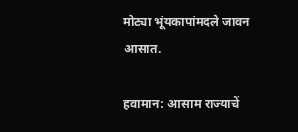मोट्या भूंयकापांमदले जावन आसात.

हवामान: आसाम राज्याचें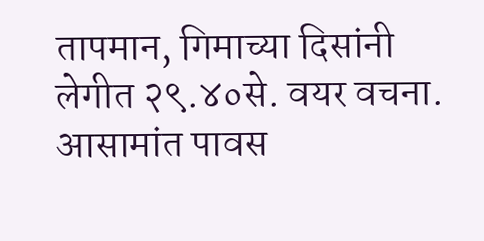तापमान, गिमाच्या दिसांनी लेगीत २९.४०से. वयर वचना. आसामांत पावस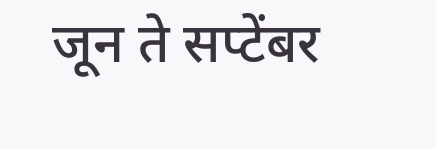जून ते सप्टेंबर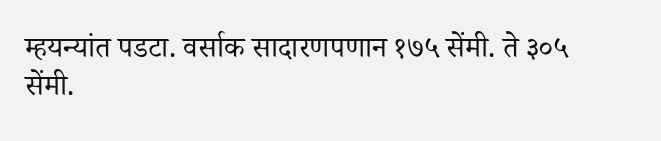म्हयन्यांत पडटा. वर्साक सादारणपणान १७५ सेंमी. ते ३०५ सेंमी.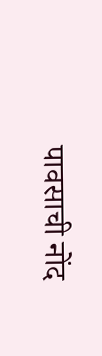पावसाची नोंद